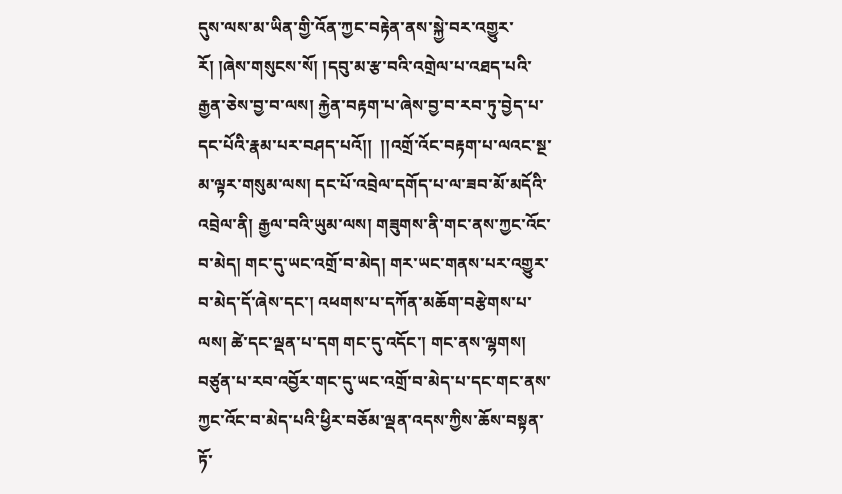དུས་ལས་མ་ཡིན་གྱི་འོན་ཀྱང་བརྟེན་ནས་སྐྱེ་བར་འགྱུར་རོ། །ཞེས་གསུངས་སོ། །དབུ་མ་རྩ་བའི་འགྲེལ་པ་འཐད་པའི་རྒྱན་ཅེས་བྱ་བ་ལས། རྐྱེན་བརྟག་པ་ཞེས་བྱ་བ་རབ་ཏུ་བྱེད་པ་དང་པོའི་རྣམ་པར་བཤད་པའོ།།  །།འགྲོ་འོང་བརྟག་པ་ལའང་སྔ་མ་ལྟར་གསུམ་ལས། དང་པོ་འབྲེལ་དགོད་པ་ལ་ཟབ་མོ་མདོའི་འབྲེལ་ནི། རྒྱལ་བའི་ཡུམ་ལས། གཟུགས་ནི་གང་ནས་ཀྱང་འོང་བ་མེད། གང་དུ་ཡང་འགྲོ་བ་མེད། གར་ཡང་གནས་པར་འགྱུར་བ་མེད་དོ་ཞེས་དང་། འཕགས་པ་དཀོན་མཆོག་བརྩེགས་པ་ལས། ཚེ་དང་ལྡན་པ་དག གང་དུ་འདོང་། གང་ནས་ལྷགས། བཙུན་པ་རབ་འབྱོར་གང་དུ་ཡང་འགྲོ་བ་མེད་པ་དང་གང་ནས་ཀྱང་འོང་བ་མེད་པའི་ཕྱིར་བཅོམ་ལྡན་འདས་ཀྱིས་ཆོས་བསྟན་ཏོ་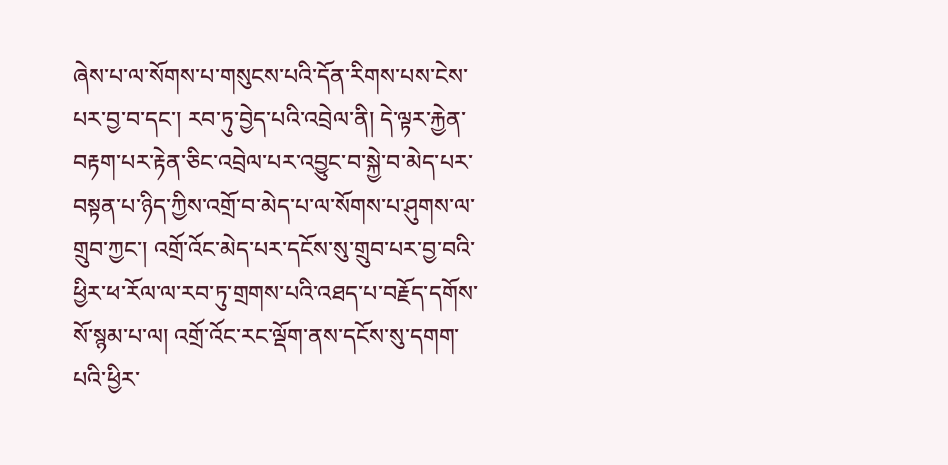ཞེས་པ་ལ་སོགས་པ་གསུངས་པའི་དོན་རིགས་པས་ངེས་པར་བྱ་བ་དང་། རབ་ཏུ་བྱེད་པའི་འབྲེལ་ནི། དེ་ལྟར་རྐྱེན་བརྟག་པར་རྟེན་ཅིང་འབྲེལ་པར་འབྱུང་བ་སྐྱེ་བ་མེད་པར་བསྟན་པ་ཉིད་ཀྱིས་འགྲོ་བ་མེད་པ་ལ་སོགས་པ་ཤུགས་ལ་གྲུབ་ཀྱང་། འགྲོ་འོང་མེད་པར་དངོས་སུ་གྲུབ་པར་བྱ་བའི་ཕྱིར་ཕ་རོལ་ལ་རབ་ཏུ་གྲགས་པའི་འཐད་པ་བརྗོད་དགོས་སོ་སྙམ་པ་ལ། འགྲོ་འོང་རང་ལྡོག་ནས་དངོས་སུ་དགག་པའི་ཕྱིར་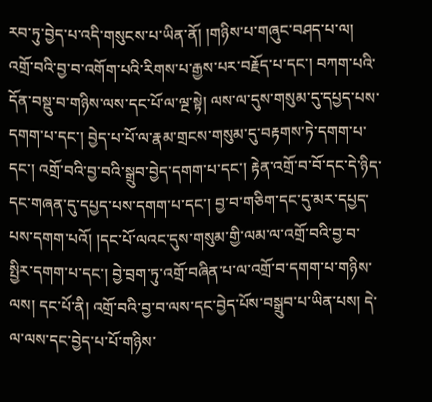རབ་ཏུ་བྱེད་པ་འདི་གསུངས་པ་ཡིན་ནོ། །གཉིས་པ་གཞུང་བཤད་པ་ལ། འགྲོ་བའི་བྱ་བ་འགོག་པའི་རིགས་པ་རྒྱས་པར་བརྗོད་པ་དང་། བཀག་པའི་དོན་བསྡུ་བ་གཉིས་ལས་དང་པོ་ལ་ལྔ་སྟེ། ལས་ལ་དུས་གསུམ་དུ་དཔྱད་པས་དགག་པ་དང་། བྱེད་པ་པོ་ལ་རྣམ་གྲངས་གསུམ་དུ་བརྟགས་ཏེ་དགག་པ་དང་། འགྲོ་བའི་བྱ་བའི་སྒྲུབ་བྱེད་དགག་པ་དང་། རྟེན་འགྲོ་བ་བོ་དང་དེ་ཉིད་དང་གཞན་དུ་དཔྱད་པས་དགག་པ་དང་། བྱ་བ་གཅིག་དང་དུ་མར་དཔྱད་པས་དགག་པའོ། །དང་པོ་ལའང་དུས་གསུམ་གྱི་ལམ་ལ་འགྲོ་བའི་བྱ་བ་སྤྱིར་དགག་པ་དང་། བྱེ་བྲག་ཏུ་འགྲོ་བཞིན་པ་ལ་འགྲོ་བ་དགག་པ་གཉིས་ལས། དང་པོ་ནི། འགྲོ་བའི་བྱ་བ་ལས་དང་བྱེད་པོས་བསྒྲུབ་པ་ཡིན་པས། དེ་ལ་ལས་དང་བྱེད་པ་པོ་གཉིས་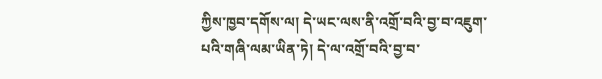ཀྱིས་ཁྱབ་དགོས་ལ། དེ་ཡང་ལས་ནི་འགྲོ་བའི་བྱ་བ་འཇུག་པའི་གཞི་ལམ་ཡིན་ཏེ། དེ་ལ་འགྲོ་བའི་བྱ་བ་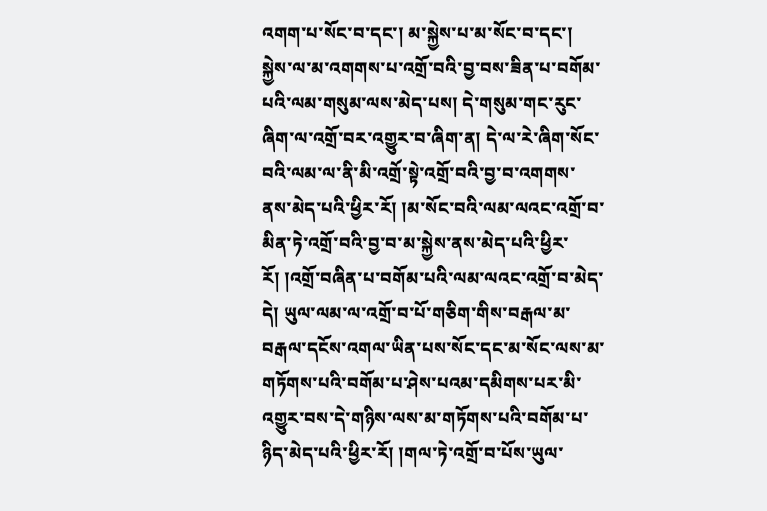འགག་པ་སོང་བ་དང་། མ་སྐྱེས་པ་མ་སོང་བ་དང་། སྐྱེས་ལ་མ་འགགས་པ་འགྲོ་བའི་བྱ་བས་ཟིན་པ་བགོམ་པའི་ལམ་གསུམ་ལས་མེད་པས། དེ་གསུམ་གང་རུང་ཞིག་ལ་འགྲོ་བར་འགྱུར་བ་ཞིག་ན། དེ་ལ་རེ་ཞིག་སོང་བའི་ལམ་ལ་ནི་མི་འགྲོ་སྟེ་འགྲོ་བའི་བྱ་བ་འགགས་ནས་མེད་པའི་ཕྱིར་རོ། །མ་སོང་བའི་ལམ་ལའང་འགྲོ་བ་མིན་ཏེ་འགྲོ་བའི་བྱ་བ་མ་སྐྱེས་ནས་མེད་པའི་ཕྱིར་རོ། །འགྲོ་བཞིན་པ་བགོམ་པའི་ལམ་ལའང་འགྲོ་བ་མེད་དེ། ཡུལ་ལམ་ལ་འགྲོ་བ་པོ་གཅིག་གིས་བརྒལ་མ་བརྒལ་དངོས་འགལ་ཡིན་པས་སོང་དང་མ་སོང་ལས་མ་གཏོགས་པའི་བགོམ་པ་ཤེས་པའམ་དམིགས་པར་མི་འགྱུར་བས་དེ་གཉིས་ལས་མ་གཏོགས་པའི་བགོམ་པ་ཉིད་མེད་པའི་ཕྱིར་རོ། །གལ་ཏེ་འགྲོ་བ་པོས་ཡུལ་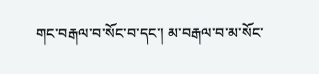གང་བརྒལ་བ་སོང་བ་དང་། མ་བརྒལ་བ་མ་སོང་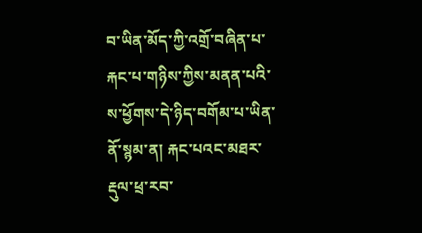བ་ཡིན་མོད་ཀྱི་འགྲོ་བཞིན་པ་རྐང་པ་གཉིས་ཀྱིས་མནན་པའི་ས་ཕྱོགས་དེ་ཉིད་བགོམ་པ་ཡིན་ནོ་སྙམ་ན། རྐང་པའང་མཐར་རྡུལ་ཕྲ་རབ་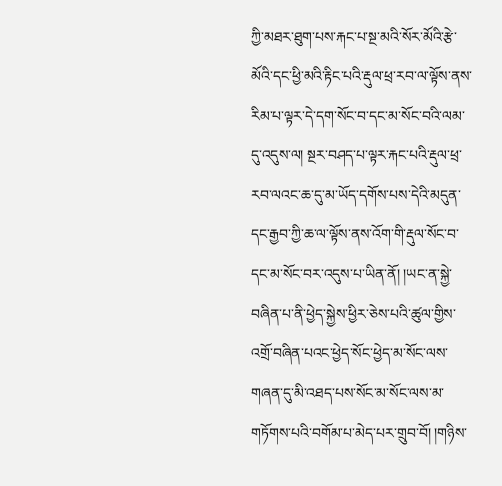ཀྱི་མཐར་ཐུག་པས་རྐང་པ་སྔ་མའི་སོར་མོའི་རྩེ་མོའི་དང་ཕྱི་མའི་རྟིང་པའི་རྡུལ་ཕྲ་རབ་ལ་ལྟོས་ནས་རིམ་པ་ལྟར་དེ་དག་སོང་བ་དང་མ་སོང་བའི་ལམ་དུ་འདུས་ལ། སྔར་བཤད་པ་ལྟར་རྐང་པའི་རྡུལ་ཕྲ་རབ་ལའང་ཆ་དུ་མ་ཡོད་དགོས་པས་དེའི་མདུན་དང་རྒྱབ་ཀྱི་ཆ་ལ་ལྟོས་ནས་འོག་གི་རྡུལ་སོང་བ་དང་མ་སོང་བར་འདུས་པ་ཡིན་ནོ། །ཡང་ན་སྐྱེ་བཞིན་པ་ནི་ཕྱེད་སྐྱེས་ཕྱིར་ཅེས་པའི་ཚུལ་གྱིས་འགྲོ་བཞིན་པའང་ཕྱེད་སོང་ཕྱེད་མ་སོང་ལས་གཞན་དུ་མི་འཐད་པས་སོང་མ་སོང་ལས་མ་གཏོགས་པའི་བགོམ་པ་མེད་པར་གྲུབ་བོ། །གཉིས་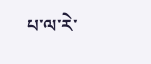པ་ལ་རེ་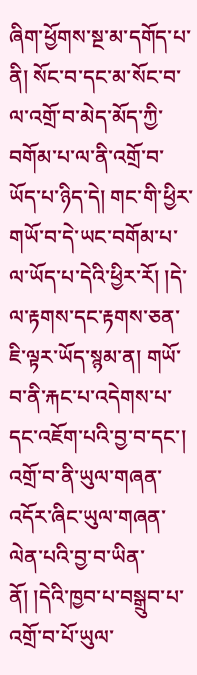ཞིག་ཕྱོགས་སྔ་མ་དགོད་པ་ནི། སོང་བ་དང་མ་སོང་བ་ལ་འགྲོ་བ་མེད་མོད་ཀྱི་བགོམ་པ་ལ་ནི་འགྲོ་བ་ཡོད་པ་ཉིད་དེ། གང་གི་ཕྱིར་གཡོ་བ་དེ་ཡང་བགོམ་པ་ལ་ཡོད་པ་དེའི་ཕྱིར་རོ། །དེ་ལ་རྟགས་དང་རྟགས་ཅན་ཇི་ལྟར་ཡོད་སྙམ་ན། གཡོ་བ་ནི་རྐང་པ་འདེགས་པ་དང་འཇོག་པའི་བྱ་བ་དང་། འགྲོ་བ་ནི་ཡུལ་གཞན་འདོར་ཞིང་ཡུལ་གཞན་ལེན་པའི་བྱ་བ་ཡིན་ནོ། །དེའི་ཁྱབ་པ་བསྒྲུབ་པ་འགྲོ་བ་པོ་ཡུལ་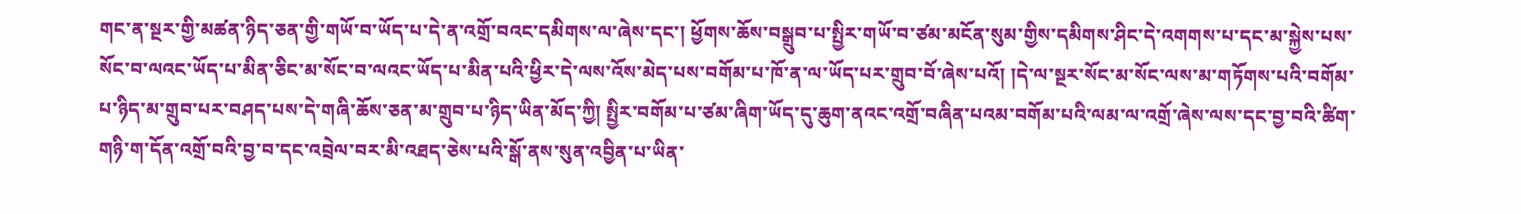གང་ན་སྔར་གྱི་མཚན་ཉིད་ཅན་གྱི་གཡོ་བ་ཡོད་པ་དེ་ན་འགྲོ་བའང་དམིགས་ལ་ཞེས་དང་། ཕྱོགས་ཆོས་བསྒྲུབ་པ་སྤྱིར་གཡོ་བ་ཙམ་མངོན་སུམ་གྱིས་དམིགས་ཤིང་དེ་འགགས་པ་དང་མ་སྐྱེས་པས་སོང་བ་ལའང་ཡོད་པ་མིན་ཅིང་མ་སོང་བ་ལའང་ཡོད་པ་མིན་པའི་ཕྱིར་དེ་ལས་འོས་མེད་པས་བགོམ་པ་ཁོ་ན་ལ་ཡོད་པར་གྲུབ་བོ་ཞེས་པའོ། །དེ་ལ་སྔར་སོང་མ་སོང་ལས་མ་གཏོགས་པའི་བགོམ་པ་ཉིད་མ་གྲུབ་པར་བཤད་པས་དེ་གཞི་ཆོས་ཅན་མ་གྲུབ་པ་ཉིད་ཡིན་མོད་ཀྱི། སྤྱིར་བགོམ་པ་ཙམ་ཞིག་ཡོད་དུ་ཆུག་ནའང་འགྲོ་བཞིན་པའམ་བགོམ་པའི་ལམ་ལ་འགྲོ་ཞེས་ལས་དང་བྱ་བའི་ཚིག་གཉི་ག་དོན་འགྲོ་བའི་བྱ་བ་དང་འབྲེལ་བར་མི་འཐད་ཅེས་པའི་སྒོ་ནས་སུན་འབྱིན་པ་ཡིན་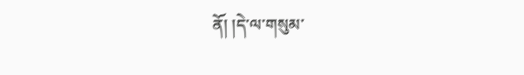ནོ། །དེ་ལ་གསུམ་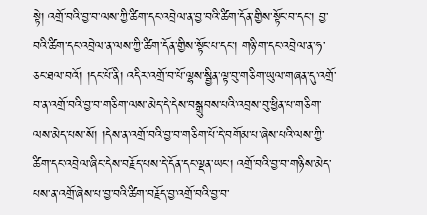སྟེ། འགྲོ་བའི་བྱ་བ་ལས་ཀྱི་ཚིག་དང་འབྲེལ་ན་བྱ་བའི་ཚིག་དོན་གྱིས་སྟོང་བ་དང་། བྱ་བའི་ཚིག་དང་འབྲེལ་ན་ལས་ཀྱི་ཚིག་དོན་གྱིས་སྟོང་པ་དང་། གཉི་ག་དང་འབྲེལ་ན་ཧ་ཅང་ཐལ་བའོ། །དང་པོ་ནི། འདིར་འགྲོ་བ་པོ་ལྷས་སྦྱིན་ལྟ་བུ་གཅིག་ཡུལ་གཞན་དུ་འགྲོ་བ་ན་འགྲོ་བའི་བྱ་བ་གཅིག་ལས་མེད་དེ་དེས་བསྒྲུབས་པའི་འབྲས་བུ་ཕྱིན་པ་གཅིག་ལས་མེད་པས་སོ། །དེས་ན་འགྲོ་བའི་བྱ་བ་གཅིག་པོ་དེ་བགོམ་པ་ཞེས་པའི་ལས་ཀྱི་ཚིག་དང་འབྲེལ་ཞིང་དེས་བརྗོད་པས་དེ་དོན་དང་ལྡན་ཡང་། འགྲོ་བའི་བྱ་བ་གཉིས་མེད་པས་ན་འགྲོ་ཞེས་པ་བྱ་བའི་ཚིག་བརྗོད་བྱ་འགྲོ་བའི་བྱ་བ་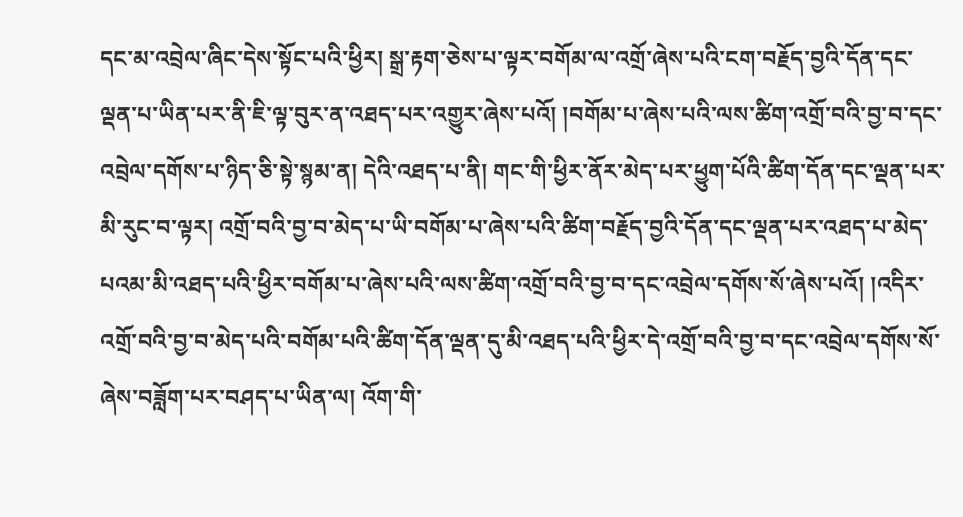དང་མ་འབྲེལ་ཞིང་དེས་སྟོང་པའི་ཕྱིར། སྒྲ་རྟག་ཅེས་པ་ལྟར་བགོམ་ལ་འགྲོ་ཞེས་པའི་ངག་བརྗོད་བྱའི་དོན་དང་ལྡན་པ་ཡིན་པར་ནི་ཇི་ལྟ་བུར་ན་འཐད་པར་འགྱུར་ཞེས་པའོ། །བགོམ་པ་ཞེས་པའི་ལས་ཚིག་འགྲོ་བའི་བྱ་བ་དང་འབྲེལ་དགོས་པ་ཉིད་ཅི་སྟེ་སྙམ་ན། དེའི་འཐད་པ་ནི། གང་གི་ཕྱིར་ནོར་མེད་པར་ཕྱུག་པོའི་ཚིག་དོན་དང་ལྡན་པར་མི་རུང་བ་ལྟར། འགྲོ་བའི་བྱ་བ་མེད་པ་ཡི་བགོམ་པ་ཞེས་པའི་ཚིག་བརྗོད་བྱའི་དོན་དང་ལྡན་པར་འཐད་པ་མེད་པའམ་མི་འཐད་པའི་ཕྱིར་བགོམ་པ་ཞེས་པའི་ལས་ཚིག་འགྲོ་བའི་བྱ་བ་དང་འབྲེལ་དགོས་སོ་ཞེས་པའོ། །འདིར་འགྲོ་བའི་བྱ་བ་མེད་པའི་བགོམ་པའི་ཚིག་དོན་ལྡན་དུ་མི་འཐད་པའི་ཕྱིར་དེ་འགྲོ་བའི་བྱ་བ་དང་འབྲེལ་དགོས་སོ་ཞེས་བཟློག་པར་བཤད་པ་ཡིན་ལ། འོག་གི་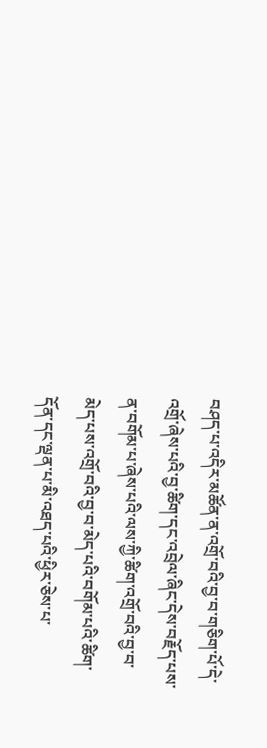བཤད་པ་འདིར་མཚོན་ན་འགྲོ་བའི་བྱ་བ་གཅིག་པོ་དེ་འགྲོ་ཞེས་པའི་བྱ་ཚིག་དང་འབྲེལ་ཞིང་དེས་བརྗོད་པས་ན་བགོམ་པ་ཞེས་པའི་ལས་ཀྱི་ཚིག་འགྲོ་བའི་བྱ་བ་མེད་པས་འགྲོ་བའི་བྱ་བ་མེད་པའི་བགོམ་པའི་ཚིག་དོན་དང་ལྡན་པ་མི་འཐད་པའི་ཕྱིར་ཅེས་པ་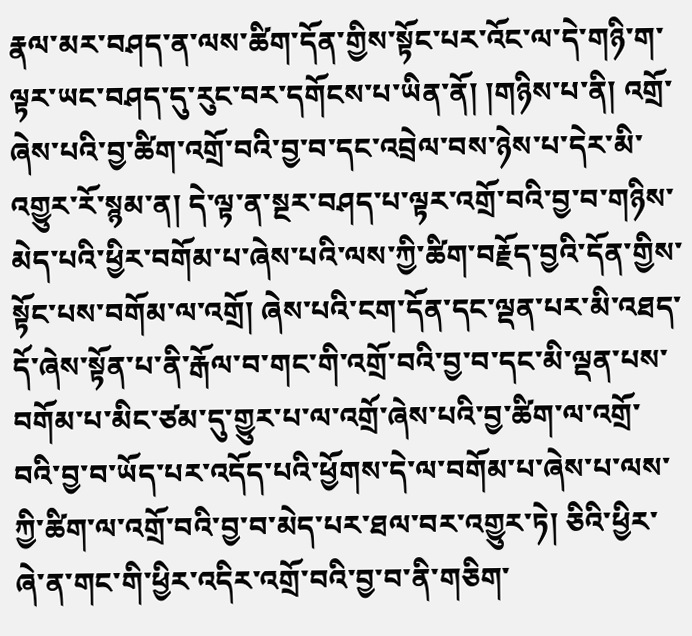རྣལ་མར་བཤད་ན་ལས་ཚིག་དོན་གྱིས་སྟོང་པར་འོང་ལ་དེ་གཉི་ག་ལྟར་ཡང་བཤད་དུ་རུང་བར་དགོངས་པ་ཡིན་ནོ། །གཉིས་པ་ནི། འགྲོ་ཞེས་པའི་བྱ་ཚིག་འགྲོ་བའི་བྱ་བ་དང་འབྲེལ་བས་ཉེས་པ་དེར་མི་འགྱུར་རོ་སྙམ་ན། དེ་ལྟ་ན་སྔར་བཤད་པ་ལྟར་འགྲོ་བའི་བྱ་བ་གཉིས་མེད་པའི་ཕྱིར་བགོམ་པ་ཞེས་པའི་ལས་ཀྱི་ཚིག་བརྗོད་བྱའི་དོན་གྱིས་སྟོང་པས་བགོམ་ལ་འགྲོ། ཞེས་པའི་ངག་དོན་དང་ལྡན་པར་མི་འཐད་དོ་ཞེས་སྟོན་པ་ནི་རྒོལ་བ་གང་གི་འགྲོ་བའི་བྱ་བ་དང་མི་ལྡན་པས་བགོམ་པ་མིང་ཙམ་དུ་གྱུར་པ་ལ་འགྲོ་ཞེས་པའི་བྱ་ཚིག་ལ་འགྲོ་བའི་བྱ་བ་ཡོད་པར་འདོད་པའི་ཕྱོགས་དེ་ལ་བགོམ་པ་ཞེས་པ་ལས་ཀྱི་ཚིག་ལ་འགྲོ་བའི་བྱ་བ་མེད་པར་ཐལ་བར་འགྱུར་ཏེ། ཅིའི་ཕྱིར་ཞེ་ན་གང་གི་ཕྱིར་འདིར་འགྲོ་བའི་བྱ་བ་ནི་གཅིག་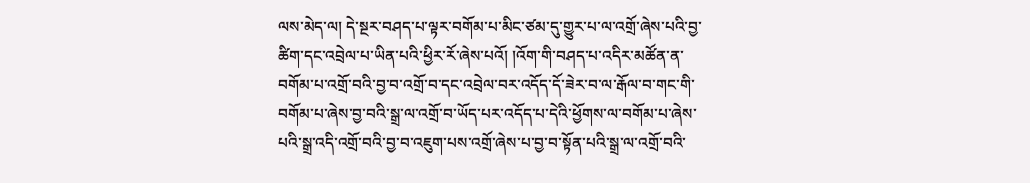ལས་མེད་ལ། དེ་སྔར་བཤད་པ་ལྟར་བགོམ་པ་མིང་ཙམ་དུ་གྱུར་པ་ལ་འགྲོ་ཞེས་པའི་བྱ་ཚིག་དང་འབྲེལ་པ་ཡིན་པའི་ཕྱིར་རོ་ཞེས་པའོ། །འོག་གི་བཤད་པ་འདིར་མཚོན་ན་བགོམ་པ་འགྲོ་བའི་བྱ་བ་འགྲོ་བ་དང་འབྲེལ་བར་འདོད་དོ་ཟེར་བ་ལ་རྒོལ་བ་གང་གི་བགོམ་པ་ཞེས་བྱ་བའི་སྒྲ་ལ་འགྲོ་བ་ཡོད་པར་འདོད་པ་དེའི་ཕྱོགས་ལ་བགོམ་པ་ཞེས་པའི་སྒྲ་འདི་འགྲོ་བའི་བྱ་བ་འཇུག་པས་འགྲོ་ཞེས་པ་བྱ་བ་སྟོན་པའི་སྒྲ་ལ་འགྲོ་བའི་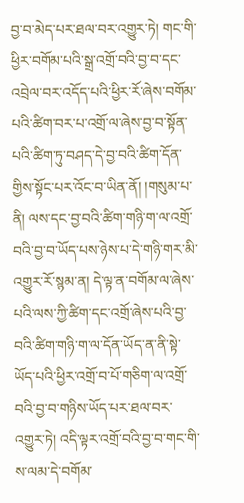བྱ་བ་མེད་པར་ཐལ་བར་འགྱུར་ཏེ། གང་གི་ཕྱིར་བགོམ་པའི་སྒྲ་འགྲོ་བའི་བྱ་བ་དང་འབྲེལ་བར་འདོད་པའི་ཕྱིར་རོ་ཞེས་བགོམ་པའི་ཚིག་བར་པ་འགྲོ་ལ་ཞེས་བྱ་བ་སྟོན་པའི་ཚིག་ཏུ་བཤད་དེ་བྱ་བའི་ཚིག་དོན་གྱིས་སྟོང་པར་འོང་བ་ཡིན་ནོ། །གསུམ་པ་ནི། ལས་དང་བྱ་བའི་ཚིག་གཉི་ག་ལ་འགྲོ་བའི་བྱ་བ་ཡོད་པས་ཉེས་པ་དེ་གཉི་གར་མི་འགྱུར་རོ་སྙམ་ན། དེ་ལྟ་ན་བགོམ་ལ་ཞེས་པའི་ལས་ཀྱི་ཚིག་དང་འགྲོ་ཞེས་པའི་བྱ་བའི་ཚིག་གཉི་ག་ལ་དོན་ཡོད་ན་ནི་སྟེ་ཡོད་པའི་ཕྱིར་འགྲོ་བ་པོ་གཅིག་ལ་འགྲོ་བའི་བྱ་བ་གཉིས་ཡོད་པར་ཐལ་བར་འགྱུར་ཏེ། འདི་ལྟར་འགྲོ་བའི་བྱ་བ་གང་གི་ས་ལམ་དེ་བགོམ་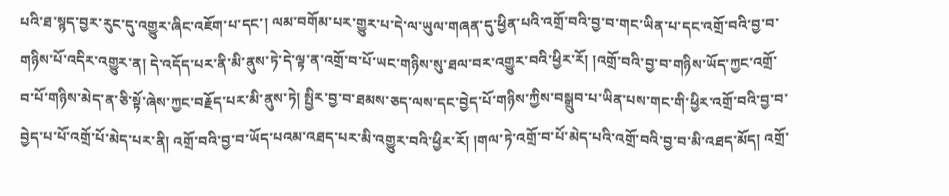པའི་ཐ་སྙད་བྱར་རུང་དུ་འགྱུར་ཞིང་འཇོག་པ་དང་། ལམ་བགོམ་པར་གྱུར་པ་དེ་ལ་ཡུལ་གཞན་དུ་ཕྱིན་པའི་འགྲོ་བའི་བྱ་བ་གང་ཡིན་པ་དང་འགྲོ་བའི་བྱ་བ་གཉིས་པོ་འདིར་འགྱུར་ན། དེ་འདོད་པར་ནི་མི་ནུས་ཏེ་དེ་ལྟ་ན་འགྲོ་བ་པོ་ཡང་གཉིས་སུ་ཐལ་བར་འགྱུར་བའི་ཕྱིར་རོ། །འགྲོ་བའི་བྱ་བ་གཉིས་ཡོད་ཀྱང་འགྲོ་བ་པོ་གཉིས་མེད་ན་ཅི་སྟོ་ཞེས་ཀྱང་བརྗོད་པར་མི་ནུས་ཏེ། སྤྱིར་བྱ་བ་ཐམས་ཅད་ལས་དང་བྱེད་པོ་གཉིས་ཀྱིས་བསྒྲུབ་པ་ཡིན་པས་གང་གི་ཕྱིར་འགྲོ་བའི་བྱ་བ་བྱེད་པ་པོ་འགྲོ་པོ་མེད་པར་ནི། འགྲོ་བའི་བྱ་བ་ཡོད་པའམ་འཐད་པར་མི་འགྱུར་བའི་ཕྱིར་རོ། །གལ་ཏེ་འགྲོ་བ་པོ་མེད་པའི་འགྲོ་བའི་བྱ་བ་མི་འཐད་མོད། འགྲོ་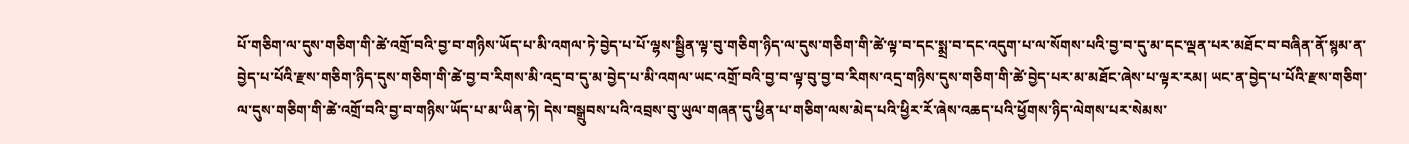པོ་གཅིག་ལ་དུས་གཅིག་གི་ཚེ་འགྲོ་བའི་བྱ་བ་གཉིས་ཡོད་པ་མི་འགལ་ཏེ་བྱེད་པ་པོ་ལྷས་སྦྱིན་ལྟ་བུ་གཅིག་ཉིད་ལ་དུས་གཅིག་གི་ཚེ་ལྟ་བ་དང་སྨྲ་བ་དང་འདུག་པ་ལ་སོགས་པའི་བྱ་བ་དུ་མ་དང་ལྡན་པར་མཐོང་བ་བཞིན་ནོ་སྙམ་ན་བྱེད་པ་པོའི་རྫས་གཅིག་ཉིད་དུས་གཅིག་གི་ཚེ་བྱ་བ་རིགས་མི་འདྲ་བ་དུ་མ་བྱེད་པ་མི་འགལ་ཡང་འགྲོ་བའི་བྱ་བ་ལྟ་བུ་བྱ་བ་རིགས་འདྲ་གཉིས་དུས་གཅིག་གི་ཚེ་བྱེད་པར་མ་མཐོང་ཞེས་པ་ལྟར་རམ། ཡང་ན་བྱེད་པ་པོའི་རྫས་གཅིག་ལ་དུས་གཅིག་གི་ཚེ་འགྲོ་བའི་བྱ་བ་གཉིས་ཡོད་པ་མ་ཡིན་ཏེ། དེས་བསྒྲུབས་པའི་འབྲས་བུ་ཡུལ་གཞན་དུ་ཕྱིན་པ་གཅིག་ལས་མེད་པའི་ཕྱིར་རོ་ཞེས་འཆད་པའི་ཕྱོགས་ཉིད་ལེགས་པར་སེམས་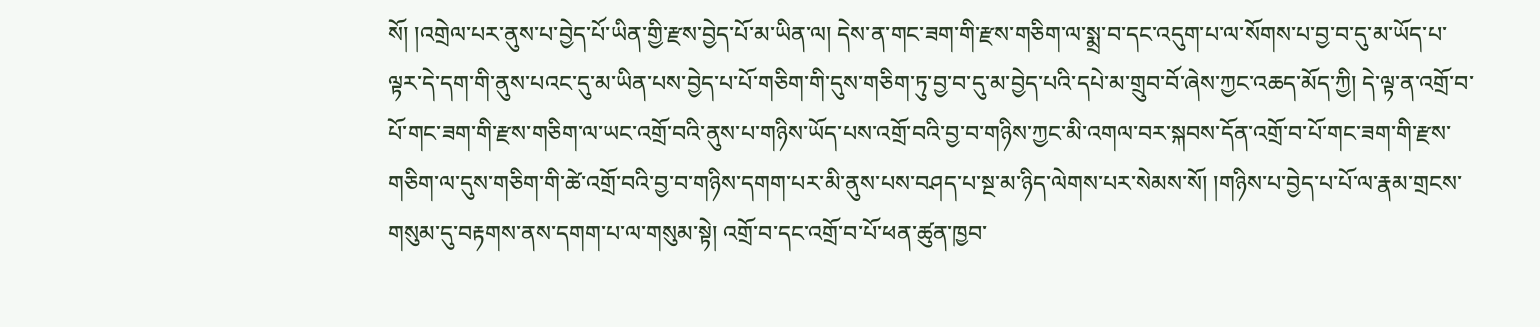སོ། །འགྲེལ་པར་ནུས་པ་བྱེད་པོ་ཡིན་གྱི་རྫས་བྱེད་པོ་མ་ཡིན་ལ། དེས་ན་གང་ཟག་གི་རྫས་གཅིག་ལ་སྨྲ་བ་དང་འདུག་པ་ལ་སོགས་པ་བྱ་བ་དུ་མ་ཡོད་པ་ལྟར་དེ་དག་གི་ནུས་པའང་དུ་མ་ཡིན་པས་བྱེད་པ་པོ་གཅིག་གི་དུས་གཅིག་ཏུ་བྱ་བ་དུ་མ་བྱེད་པའི་དཔེ་མ་གྲུབ་བོ་ཞེས་ཀྱང་འཆད་མོད་ཀྱི། དེ་ལྟ་ན་འགྲོ་བ་པོ་གང་ཟག་གི་རྫས་གཅིག་ལ་ཡང་འགྲོ་བའི་ནུས་པ་གཉིས་ཡོད་པས་འགྲོ་བའི་བྱ་བ་གཉིས་ཀྱང་མི་འགལ་བར་སྐབས་དོན་འགྲོ་བ་པོ་གང་ཟག་གི་རྫས་གཅིག་ལ་དུས་གཅིག་གི་ཚེ་འགྲོ་བའི་བྱ་བ་གཉིས་དགག་པར་མི་ནུས་པས་བཤད་པ་སྔ་མ་ཉིད་ལེགས་པར་སེམས་སོ། །གཉིས་པ་བྱེད་པ་པོ་ལ་རྣམ་གྲངས་གསུམ་དུ་བརྟགས་ནས་དགག་པ་ལ་གསུམ་སྟེ། འགྲོ་བ་དང་འགྲོ་བ་པོ་ཕན་ཚུན་ཁྱབ་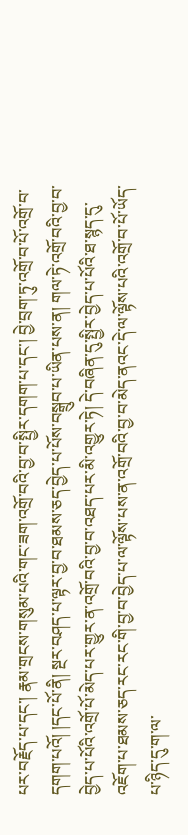པར་བརྗོད་པ་དང་། རྣམ་གྲངས་གསུམ་པའི་གང་ཟག་འགྲོ་བའི་བྱ་བ་སྤྱིར་དགག་པ་དང་། བྱེ་བྲག་ཏུ་འགྲོ་བ་པོ་འགྲོ་བ་དགག་པའོ། །དང་པོ་ནི། སྔར་བཤད་པ་ལྟར་བྱ་བ་ཐམས་ཅད་བྱེད་པ་པོས་བསྒྲུབ་པ་ཡིན་པས་ན། གལ་ཏེ་འགྲོ་བའི་བྱ་བ་བྱེད་པ་པོའི་འགྲོ་པོ་མེད་པར་གྱུར་ན་འགྲོ་བའི་བྱ་བ་འཐད་པར་མི་འགྱུར་ཏེ། དེ་བཞིན་དུ་སྤྱིར་བྱེད་པ་པོའི་ཐ་སྙད་དུ་འཇོག་པ་ཐམས་ཅད་རང་རང་གི་བྱ་བ་བྱེད་པ་ལ་ལྟོས་པས་ན་འགྲོ་བའི་བྱ་བ་མེད་ནའང་དེ་ལ་ལྟོས་པའི་འགྲོ་བ་པོ་ཡོད་པ་ཉིད་དུ་ག་ལ་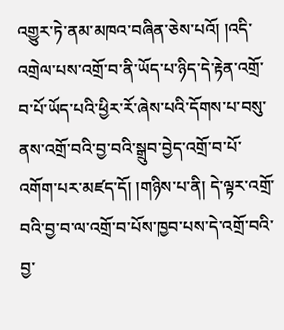འགྱུར་ཏེ་ནམ་མཁའ་བཞིན་ཅེས་པའོ། །འདི་འགྲེལ་པས་འགྲོ་བ་ནི་ཡོད་པ་ཉིད་དེ་རྟེན་འགྲོ་བ་པོ་ཡོད་པའི་ཕྱིར་རོ་ཞེས་པའི་དོགས་པ་བསུ་ནས་འགྲོ་བའི་བྱ་བའི་སྒྲུབ་བྱེད་འགྲོ་བ་པོ་འགོག་པར་མཛད་དོ། །གཉིས་པ་ནི། དེ་ལྟར་འགྲོ་བའི་བྱ་བ་ལ་འགྲོ་བ་པོས་ཁྱབ་པས་དེ་འགྲོ་བའི་བྱ་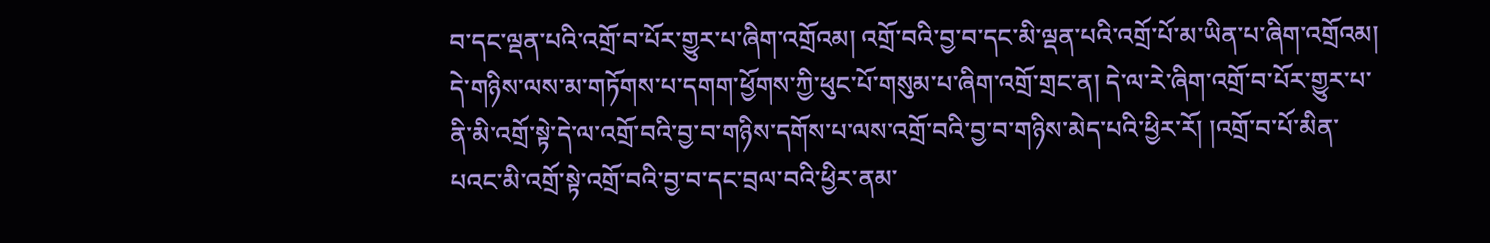བ་དང་ལྡན་པའི་འགྲོ་བ་པོར་གྱུར་པ་ཞིག་འགྲོའམ། འགྲོ་བའི་བྱ་བ་དང་མི་ལྡན་པའི་འགྲོ་པོ་མ་ཡིན་པ་ཞིག་འགྲོའམ། དེ་གཉིས་ལས་མ་གཏོགས་པ་དགག་ཕྱོགས་ཀྱི་ཕུང་པོ་གསུམ་པ་ཞིག་འགྲོ་གྲང་ན། དེ་ལ་རེ་ཞིག་འགྲོ་བ་པོར་གྱུར་པ་ནི་མི་འགྲོ་སྟེ་དེ་ལ་འགྲོ་བའི་བྱ་བ་གཉིས་དགོས་པ་ལས་འགྲོ་བའི་བྱ་བ་གཉིས་མེད་པའི་ཕྱིར་རོ། །འགྲོ་བ་པོ་མིན་པའང་མི་འགྲོ་སྟེ་འགྲོ་བའི་བྱ་བ་དང་བྲལ་བའི་ཕྱིར་ནམ་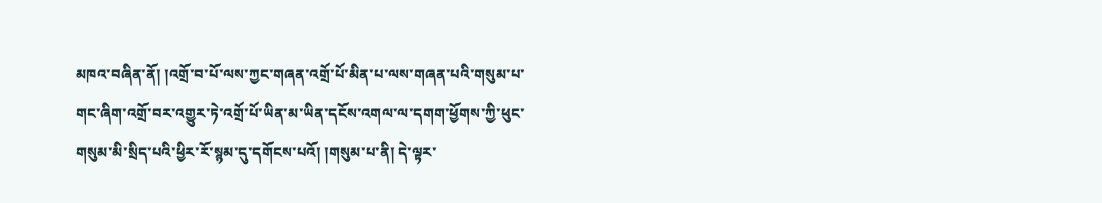མཁའ་བཞིན་ནོ། །འགྲོ་བ་པོ་ལས་ཀྱང་གཞན་འགྲོ་པོ་མིན་པ་ལས་གཞན་པའི་གསུམ་པ་གང་ཞིག་འགྲོ་བར་འགྱུར་ཏེ་འགྲོ་པོ་ཡིན་མ་ཡིན་དངོས་འགལ་ལ་དགག་ཕྱོགས་ཀྱི་ཕུང་གསུམ་མི་སྲིད་པའི་ཕྱིར་རོ་སྙམ་དུ་དགོངས་པའོ། །གསུམ་པ་ནི། དེ་ལྟར་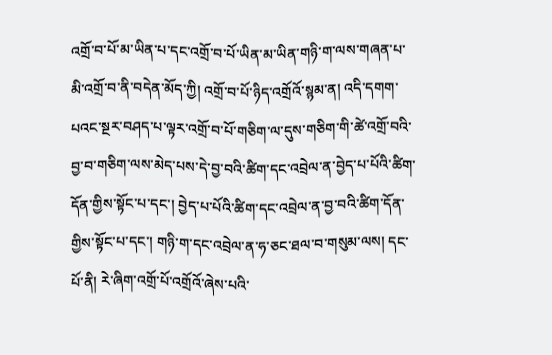འགྲོ་བ་པོ་མ་ཡིན་པ་དང་འགྲོ་བ་པོ་ཡིན་མ་ཡིན་གཉི་ག་ལས་གཞན་པ་མི་འགྲོ་བ་ནི་བདེན་མོད་ཀྱི། འགྲོ་བ་པོ་ཉིད་འགྲོའོ་སྙམ་ན། འདི་དགག་པའང་སྔར་བཤད་པ་ལྟར་འགྲོ་བ་པོ་གཅིག་ལ་དུས་གཅིག་གི་ཚེ་འགྲོ་བའི་བྱ་བ་གཅིག་ལས་མེད་པས་དེ་བྱ་བའི་ཚིག་དང་འབྲེལ་ན་བྱེད་པ་པོའི་ཚིག་དོན་གྱིས་སྟོང་པ་དང་། བྱེད་པ་པོའི་ཚིག་དང་འབྲེལ་ན་བྱ་བའི་ཚིག་དོན་གྱིས་སྟོང་པ་དང་། གཉི་ག་དང་འབྲེལ་ན་ཧ་ཅང་ཐལ་བ་གསུམ་ལས། དང་པོ་ནི། རེ་ཞིག་འགྲོ་པོ་འགྲོའོ་ཞེས་པའི་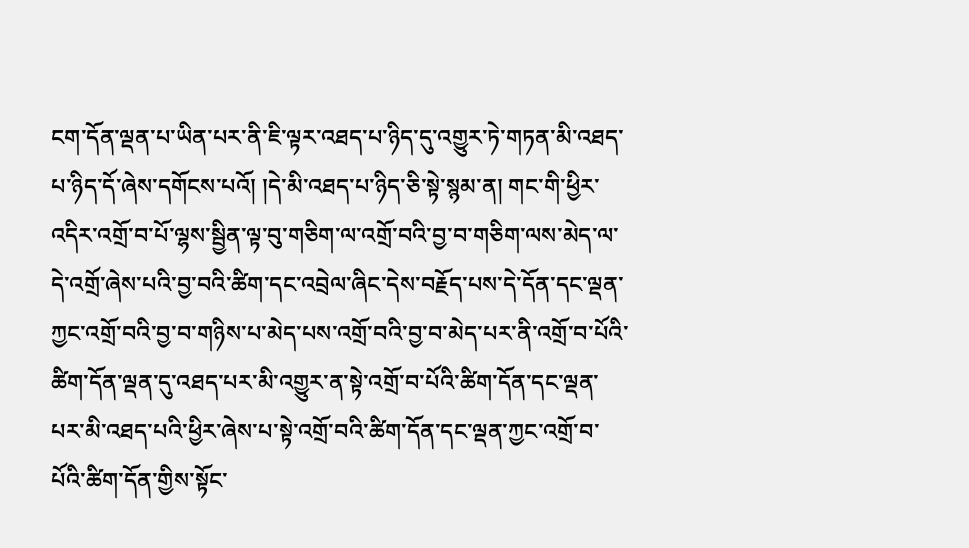ངག་དོན་ལྡན་པ་ཡིན་པར་ནི་ཇི་ལྟར་འཐད་པ་ཉིད་དུ་འགྱུར་ཏེ་གཏན་མི་འཐད་པ་ཉིད་དོ་ཞེས་དགོངས་པའོ། །དེ་མི་འཐད་པ་ཉིད་ཅི་སྟེ་སྙམ་ན། གང་གི་ཕྱིར་འདིར་འགྲོ་བ་པོ་ལྷས་སྦྱིན་ལྟ་བུ་གཅིག་ལ་འགྲོ་བའི་བྱ་བ་གཅིག་ལས་མེད་ལ་དེ་འགྲོ་ཞེས་པའི་བྱ་བའི་ཚིག་དང་འབྲེལ་ཞིང་དེས་བརྗོད་པས་དེ་དོན་དང་ལྡན་ཀྱང་འགྲོ་བའི་བྱ་བ་གཉིས་པ་མེད་པས་འགྲོ་བའི་བྱ་བ་མེད་པར་ནི་འགྲོ་བ་པོའི་ཚིག་དོན་ལྡན་དུ་འཐད་པར་མི་འགྱུར་ན་སྟེ་འགྲོ་བ་པོའི་ཚིག་དོན་དང་ལྡན་པར་མི་འཐད་པའི་ཕྱིར་ཞེས་པ་སྟེ་འགྲོ་བའི་ཚིག་དོན་དང་ལྡན་ཀྱང་འགྲོ་བ་པོའི་ཚིག་དོན་གྱིས་སྟོང་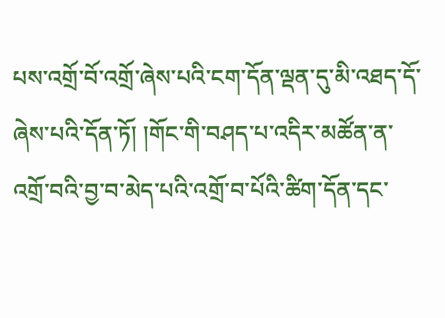པས་འགྲོ་བོ་འགྲོ་ཞེས་པའི་ངག་དོན་ལྡན་དུ་མི་འཐད་དོ་ཞེས་པའི་དོན་ཏོ། །གོང་གི་བཤད་པ་འདིར་མཚོན་ན་འགྲོ་བའི་བྱ་བ་མེད་པའི་འགྲོ་བ་པོའི་ཚིག་དོན་དང་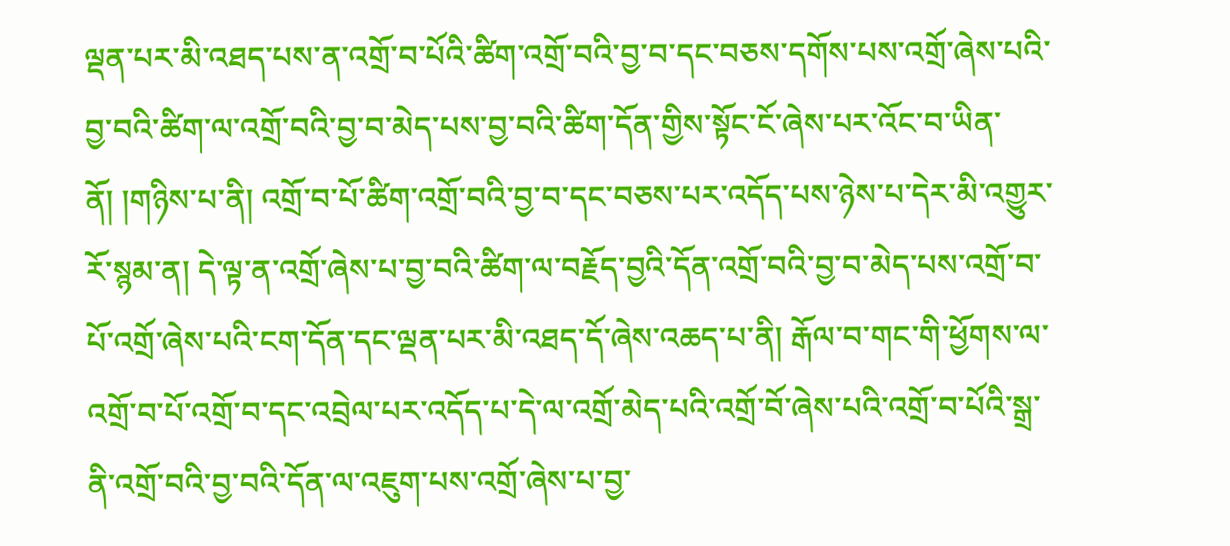ལྡན་པར་མི་འཐད་པས་ན་འགྲོ་བ་པོའི་ཚིག་འགྲོ་བའི་བྱ་བ་དང་བཅས་དགོས་པས་འགྲོ་ཞེས་པའི་བྱ་བའི་ཚིག་ལ་འགྲོ་བའི་བྱ་བ་མེད་པས་བྱ་བའི་ཚིག་དོན་གྱིས་སྟོང་ངོ་ཞེས་པར་འོང་བ་ཡིན་ནོ། །གཉིས་པ་ནི། འགྲོ་བ་པོ་ཚིག་འགྲོ་བའི་བྱ་བ་དང་བཅས་པར་འདོད་པས་ཉེས་པ་དེར་མི་འགྱུར་རོ་སྙམ་ན། དེ་ལྟ་ན་འགྲོ་ཞེས་པ་བྱ་བའི་ཚིག་ལ་བརྗོད་བྱའི་དོན་འགྲོ་བའི་བྱ་བ་མེད་པས་འགྲོ་བ་པོ་འགྲོ་ཞེས་པའི་ངག་དོན་དང་ལྡན་པར་མི་འཐད་དོ་ཞེས་འཆད་པ་ནི། རྒོལ་བ་གང་གི་ཕྱོགས་ལ་འགྲོ་བ་པོ་འགྲོ་བ་དང་འབྲེལ་པར་འདོད་པ་དེ་ལ་འགྲོ་མེད་པའི་འགྲོ་བོ་ཞེས་པའི་འགྲོ་བ་པོའི་སྒྲ་ནི་འགྲོ་བའི་བྱ་བའི་དོན་ལ་འཇུག་པས་འགྲོ་ཞེས་པ་བྱ་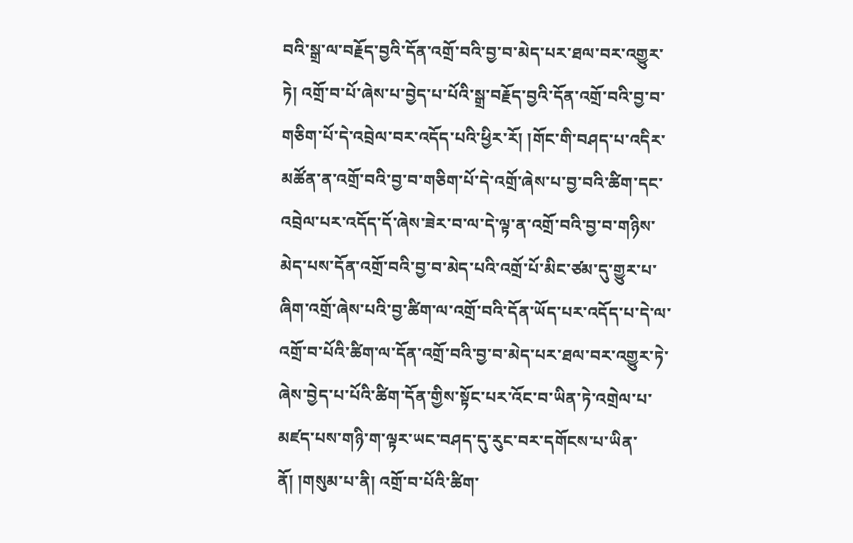བའི་སྒྲ་ལ་བརྗོད་བྱའི་དོན་འགྲོ་བའི་བྱ་བ་མེད་པར་ཐལ་བར་འགྱུར་ཏེ། འགྲོ་བ་པོ་ཞེས་པ་བྱེད་པ་པོའི་སྒྲ་བརྗོད་བྱའི་དོན་འགྲོ་བའི་བྱ་བ་གཅིག་པོ་དེ་འབྲེལ་བར་འདོད་པའི་ཕྱིར་རོ། །གོང་གི་བཤད་པ་འདིར་མཚོན་ན་འགྲོ་བའི་བྱ་བ་གཅིག་པོ་དེ་འགྲོ་ཞེས་པ་བྱ་བའི་ཚིག་དང་འབྲེལ་པར་འདོད་དོ་ཞེས་ཟེར་བ་ལ་དེ་ལྟ་ན་འགྲོ་བའི་བྱ་བ་གཉིས་མེད་པས་དོན་འགྲོ་བའི་བྱ་བ་མེད་པའི་འགྲོ་པོ་མིང་ཙམ་དུ་གྱུར་པ་ཞིག་འགྲོ་ཞེས་པའི་བྱ་ཚིག་ལ་འགྲོ་བའི་དོན་ཡོད་པར་འདོད་པ་དེ་ལ་འགྲོ་བ་པོའི་ཚིག་ལ་དོན་འགྲོ་བའི་བྱ་བ་མེད་པར་ཐལ་བར་འགྱུར་ཏེ་ཞེས་བྱེད་པ་པོའི་ཚིག་དོན་གྱིས་སྟོང་པར་འོང་བ་ཡིན་ཏེ་འགྲེལ་པ་མཛད་པས་གཉི་ག་ལྟར་ཡང་བཤད་དུ་རུང་བར་དགོངས་པ་ཡིན་ནོ། །གསུམ་པ་ནི། འགྲོ་བ་པོའི་ཚིག་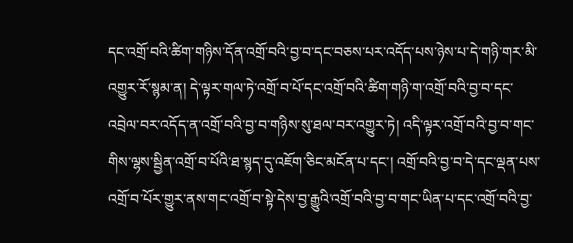དང་འགྲོ་བའི་ཚིག་གཉིས་དོན་འགྲོ་བའི་བྱ་བ་དང་བཅས་པར་འདོད་པས་ཉེས་པ་དེ་གཉི་གར་མི་འགྱུར་རོ་སྙམ་ན། དེ་ལྟར་གལ་ཏེ་འགྲོ་བ་པོ་དང་འགྲོ་བའི་ཚིག་གཉི་ག་འགྲོ་བའི་བྱ་བ་དང་འབྲེལ་བར་འདོད་ན་འགྲོ་བའི་བྱ་བ་གཉིས་སུ་ཐལ་བར་འགྱུར་ཏེ། འདི་ལྟར་འགྲོ་བའི་བྱ་བ་གང་གིས་ལྷས་སྦྱིན་འགྲོ་བ་པོའི་ཐ་སྙད་དུ་འཇོག་ཅིང་མངོན་པ་དང་། འགྲོ་བའི་བྱ་བ་དེ་དང་ལྡན་པས་འགྲོ་བ་པོར་གྱུར་ནས་གང་འགྲོ་བ་སྟེ་དེས་བྱ་རྒྱུའི་འགྲོ་བའི་བྱ་བ་གང་ཡིན་པ་དང་འགྲོ་བའི་བྱ་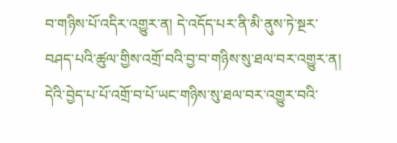བ་གཉིས་པོ་འདིར་འགྱུར་ན། དེ་འདོད་པར་ནི་མི་ནུས་ཏེ་སྔར་བཤད་པའི་ཚུལ་གྱིས་འགྲོ་བའི་བྱ་བ་གཉིས་སུ་ཐལ་བར་འགྱུར་ན། དེའི་བྱེད་པ་པོ་འགྲོ་བ་པོ་ཡང་གཉིས་སུ་ཐལ་བར་འགྱུར་བའི་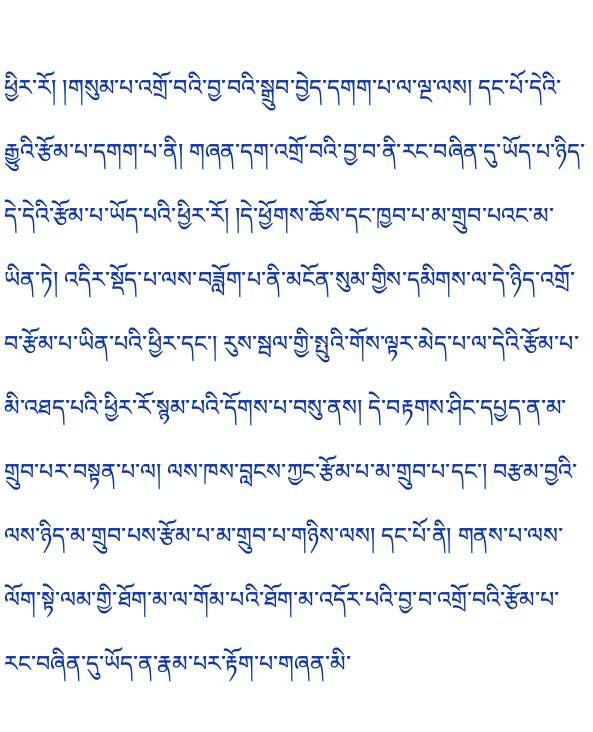ཕྱིར་རོ། །གསུམ་པ་འགྲོ་བའི་བྱ་བའི་སྒྲུབ་བྱེད་དགག་པ་ལ་ལྔ་ལས། དང་པོ་དེའི་རྒྱུའི་རྩོམ་པ་དགག་པ་ནི། གཞན་དག་འགྲོ་བའི་བྱ་བ་ནི་རང་བཞིན་དུ་ཡོད་པ་ཉིད་དེ་དེའི་རྩོམ་པ་ཡོད་པའི་ཕྱིར་རོ། །དེ་ཕྱོགས་ཆོས་དང་ཁྱབ་པ་མ་གྲུབ་པའང་མ་ཡིན་ཏེ། འདིར་སྡོད་པ་ལས་བཟློག་པ་ནི་མངོན་སུམ་གྱིས་དམིགས་ལ་དེ་ཉིད་འགྲོ་བ་རྩོམ་པ་ཡིན་པའི་ཕྱིར་དང་། རུས་སྦལ་གྱི་སྤུའི་གོས་ལྟར་མེད་པ་ལ་དེའི་རྩོམ་པ་མི་འཐད་པའི་ཕྱིར་རོ་སྙམ་པའི་དོགས་པ་བསུ་ནས། དེ་བརྟགས་ཤིང་དཔྱད་ན་མ་གྲུབ་པར་བསྟན་པ་ལ། ལས་ཁས་བླངས་ཀྱང་རྩོམ་པ་མ་གྲུབ་པ་དང་། བརྩམ་བྱའི་ལས་ཉིད་མ་གྲུབ་པས་རྩོམ་པ་མ་གྲུབ་པ་གཉིས་ལས། དང་པོ་ནི། གནས་པ་ལས་ལོག་སྟེ་ལམ་གྱི་ཐོག་མ་ལ་གོམ་པའི་ཐོག་མ་འདོར་པའི་བྱ་བ་འགྲོ་བའི་རྩོམ་པ་རང་བཞིན་དུ་ཡོད་ན་རྣམ་པར་རྟོག་པ་གཞན་མི་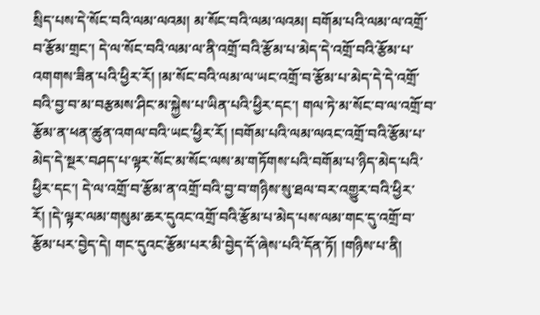སྲིད་པས་དེ་སོང་བའི་ལམ་ལའམ། མ་སོང་བའི་ལམ་ལའམ། བགོམ་པའི་ལམ་ལ་འགྲོ་བ་རྩོམ་གྲང་། དེ་ལ་སོང་བའི་ལམ་ལ་ནི་འགྲོ་བའི་རྩོམ་པ་མེད་དེ་འགྲོ་བའི་རྩོམ་པ་འགགས་ཟིན་པའི་ཕྱིར་རོ། །མ་སོང་བའི་ལམ་ལ་ཡང་འགྲོ་བ་རྩོམ་པ་མེད་དེ་དེ་འགྲོ་བའི་བྱ་བ་མ་བརྩམས་ཤིང་མ་སྐྱེས་པ་ཡིན་པའི་ཕྱིར་དང་། གལ་ཏེ་མ་སོང་བ་ལ་འགྲོ་བ་རྩོམ་ན་ཕན་ཚུན་འགལ་བའི་ཡང་ཕྱིར་རོ། །བགོམ་པའི་ལམ་ལའང་འགྲོ་བའི་རྩོམ་པ་མེད་དེ་སྔར་བཤད་པ་ལྟར་སོང་མ་སོང་ལས་མ་གཏོགས་པའི་བགོམ་པ་ཉིད་མེད་པའི་ཕྱིར་དང་། དེ་ལ་འགྲོ་བ་རྩོམ་ན་འགྲོ་བའི་བྱ་བ་གཉིས་སུ་ཐལ་བར་འགྱུར་བའི་ཕྱིར་རོ། །དེ་ལྟར་ལམ་གསུམ་ཆར་དུའང་འགྲོ་བའི་རྩོམ་པ་མེད་པས་ལམ་གང་དུ་འགྲོ་བ་རྩོམ་པར་བྱེད་དེ། གང་དུའང་རྩོམ་པར་མི་བྱེད་དོ་ཞེས་པའི་དོན་ཏོ། །གཉིས་པ་ནི།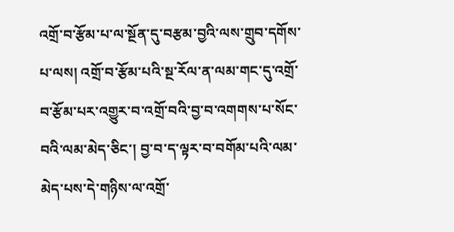འགྲོ་བ་རྩོམ་པ་ལ་སྔོན་དུ་བརྩམ་བྱའི་ལས་གྲུབ་དགོས་པ་ལས། འགྲོ་བ་རྩོམ་པའི་སྔ་རོལ་ན་ལམ་གང་དུ་འགྲོ་བ་རྩོམ་པར་འགྱུར་བ་འགྲོ་བའི་བྱ་བ་འགགས་པ་སོང་བའི་ལམ་མེད་ཅིང་། བྱ་བ་ད་ལྟར་བ་བགོམ་པའི་ལམ་མེད་པས་དེ་གཉིས་ལ་འགྲོ་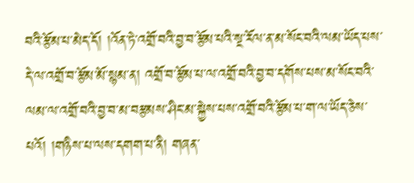བའི་རྩོམ་པ་མེད་དོ། །འོན་ཏེ་འགྲོ་བའི་བྱ་བ་རྩོམ་པའི་སྔ་རོལ་ན་མ་སོང་བའི་ལམ་ཡོད་པས་དེ་ལ་འགྲོ་བ་རྩོམ་མོ་སྙམ་ན། འགྲོ་བ་རྩོམ་པ་ལ་འགྲོ་བའི་བྱ་བ་དགོས་པས་མ་སོང་བའི་ལམ་ལ་འགྲོ་བའི་བྱ་བ་མ་བརྩམས་ཤིང་མ་སྐྱེས་པས་འགྲོ་བའི་རྩོམ་པ་ག་ལ་ཡོད་ཅེས་པའོ། །གཉིས་པ་ལས་དགག་པ་ནི། གཞན་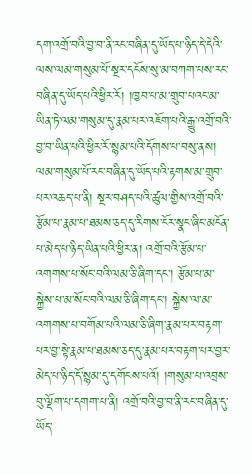དག་འགྲོ་བའི་བྱ་བ་ནི་རང་བཞིན་དུ་ཡོད་པ་ཉིད་དེ་དེའི་ལས་ལམ་གསུམ་པོ་སྔར་དངོས་སུ་མ་བཀག་པས་རང་བཞིན་དུ་ཡོད་པའི་ཕྱིར་རོ། །ཁྱབ་པ་མ་གྲུབ་པའང་མ་ཡིན་ཏེ་ལམ་གསུམ་དུ་རྣམ་པར་འཇོག་པའི་རྒྱུ་འགྲོ་བའི་བྱ་བ་ཡིན་པའི་ཕྱིར་རོ་སྙམ་པའི་དོགས་པ་བསུ་ནས། ལམ་གསུམ་པོ་རང་བཞིན་དུ་ཡོད་པའི་རྟགས་མ་གྲུབ་པར་འཆད་པ་ནི། སྔར་བཤད་པའི་ཚུལ་གྱིས་འགྲོ་བའི་རྩོམ་པ་རྣམ་པ་ཐམས་ཅད་དུ་རིགས་ངོར་སྣང་ཞིང་མངོན་པ་མེད་པ་ཉིད་ཡིན་པའི་ཕྱིར་ན། འགྲོ་བའི་རྩོམ་པ་འགགས་པ་སོང་བའི་ལམ་ཅི་ཞིག་དང་། རྩོམ་པ་མ་སྐྱེས་པ་མ་སོང་བའི་ལམ་ཅི་ཞིག་དང་། སྐྱེས་ལ་མ་འགགས་པ་བགོམ་པའི་ལམ་ཅི་ཞིག་རྣམ་པར་བརྟག་པར་བྱ་སྟེ་རྣམ་པ་ཐམས་ཅད་དུ་རྣམ་པར་བརྟག་པར་བྱར་མེད་པ་ཉིད་དོ་སྙམ་དུ་དགོངས་པའོ། །གསུམ་པ་འབྲས་བུ་ལྡོག་པ་དགག་པ་ནི། འགྲོ་བའི་བྱ་བ་ནི་རང་བཞིན་དུ་ཡོད་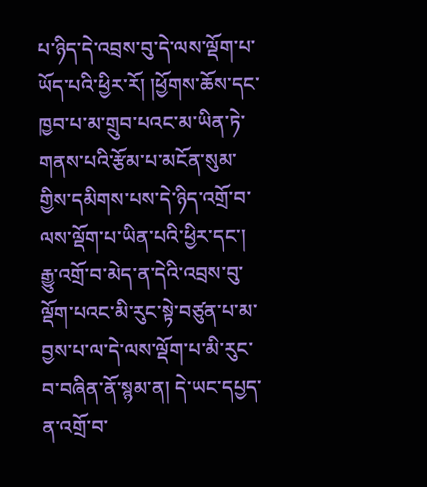པ་ཉིད་དེ་འབྲས་བུ་དེ་ལས་ལྡོག་པ་ཡོད་པའི་ཕྱིར་རོ། །ཕྱོགས་ཆོས་དང་ཁྱབ་པ་མ་གྲུབ་པའང་མ་ཡིན་ཏེ་གནས་པའི་རྩོམ་པ་མངོན་སུམ་གྱིས་དམིགས་པས་དེ་ཉིད་འགྲོ་བ་ལས་ལྡོག་པ་ཡིན་པའི་ཕྱིར་དང་། རྒྱུ་འགྲོ་བ་མེད་ན་དེའི་འབྲས་བུ་ལྡོག་པའང་མི་རུང་སྟེ་བཙུན་པ་མ་བྱས་པ་ལ་དེ་ལས་ལྡོག་པ་མི་རུང་བ་བཞིན་ནོ་སྙམ་ན། དེ་ཡང་དཔྱད་ན་འགྲོ་བ་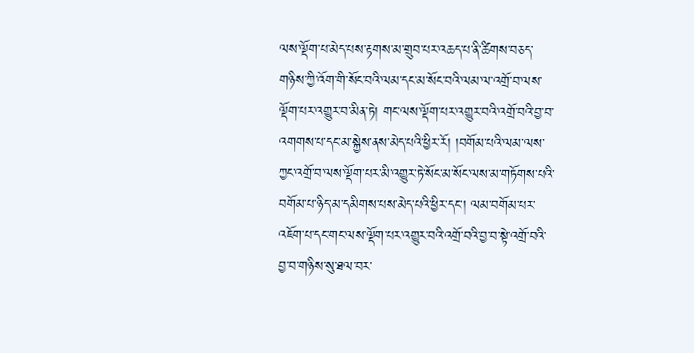ལས་ལྡོག་པ་མེད་པས་རྟགས་མ་གྲུབ་པར་འཆད་པ་ནི་ཚིགས་བཅད་གཉིས་ཀྱི་འོག་གི་སོང་བའི་ལམ་དང་མ་སོང་བའི་ལམ་ལ་འགྲོ་བ་ལས་ལྡོག་པར་འགྱུར་བ་མིན་ཏེ། གང་ལས་ལྡོག་པར་འགྱུར་བའི་འགྲོ་བའི་བྱ་བ་འགགས་པ་དང་མ་སྐྱེས་ནས་མེད་པའི་ཕྱིར་རོ། །བགོམ་པའི་ལམ་ལས་ཀྱང་འགྲོ་བ་ལས་ལྡོག་པར་མི་འགྱུར་ཏེ་སོང་མ་སོང་ལས་མ་གཏོགས་པའི་བགོམ་པ་ཉིད་མ་དམིགས་པས་མེད་པའི་ཕྱིར་དང་། ལམ་བགོམ་པར་འཇོག་པ་དང་གང་ལས་ལྡོག་པར་འགྱུར་བའི་འགྲོ་བའི་བྱ་བ་སྟེ་འགྲོ་བའི་བྱ་བ་གཉིས་སུ་ཐལ་བར་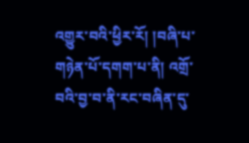འགྱུར་བའི་ཕྱིར་རོ། །བཞི་པ་གཉེན་པོ་དགག་པ་ནི། འགྲོ་བའི་བྱ་བ་ནི་རང་བཞིན་དུ་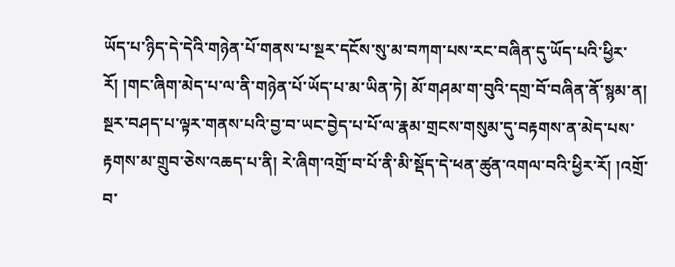ཡོད་པ་ཉིད་དེ་དེའི་གཉེན་པོ་གནས་པ་སྔར་དངོས་སུ་མ་བཀག་པས་རང་བཞིན་དུ་ཡོད་པའི་ཕྱིར་རོ། །གང་ཞིག་མེད་པ་ལ་ནི་གཉེན་པོ་ཡོད་པ་མ་ཡིན་ཏེ། མོ་གཤམ་ག་བུའི་དགྲ་བོ་བཞིན་ནོ་སྙམ་ན། སྔར་བཤད་པ་ལྟར་གནས་པའི་བྱ་བ་ཡང་བྱེད་པ་པོ་ལ་རྣམ་གྲངས་གསུམ་དུ་བརྟགས་ན་མེད་པས་རྟགས་མ་གྲུབ་ཅེས་འཆད་པ་ནི། རེ་ཞིག་འགྲོ་བ་པོ་ནི་མི་སྡོད་དེ་ཕན་ཚུན་འགལ་བའི་ཕྱིར་རོ། །འགྲོ་བ་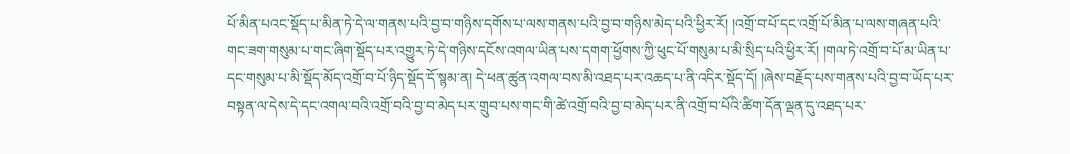པོ་མིན་པའང་སྡོད་པ་མིན་ཏེ་དེ་ལ་གནས་པའི་བྱ་བ་གཉིས་དགོས་པ་ལས་གནས་པའི་བྱ་བ་གཉིས་མེད་པའི་ཕྱིར་རོ། །འགྲོ་བ་པོ་དང་འགྲོ་པོ་མིན་པ་ལས་གཞན་པའི་གང་ཟག་གསུམ་པ་གང་ཞིག་སྡོད་པར་འགྱུར་ཏེ་དེ་གཉིས་དངོས་འགལ་ཡིན་པས་དགག་ཕྱོགས་ཀྱི་ཕུང་པོ་གསུམ་པ་མི་སྲིད་པའི་ཕྱིར་རོ། །གལ་ཏེ་འགྲོ་བ་པོ་མ་ཡིན་པ་དང་གསུམ་པ་མི་སྡོད་མོད་འགྲོ་བ་པོ་ཉིད་སྡོད་དོ་སྙམ་ན། དེ་ཕན་ཚུན་འགལ་བས་མི་འཐད་པར་འཆད་པ་ནི་འདིར་སྡོད་དོ། །ཞེས་བརྗོད་པས་གནས་པའི་བྱ་བ་ཡོད་པར་བསྟན་ལ་དེས་དེ་དང་འགལ་བའི་འགྲོ་བའི་བྱ་བ་མེད་པར་གྲུབ་པས་གང་གི་ཚེ་འགྲོ་བའི་བྱ་བ་མེད་པར་ནི་འགྲོ་བ་པོའི་ཚིག་དོན་ལྡན་དུ་འཐད་པར་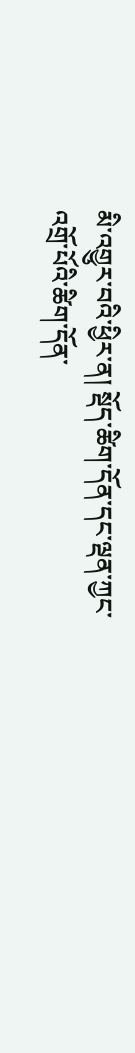མི་འགྱུར་བའི་ཕྱིར་ན། སྡོད་ཚིག་དོན་དང་ལྡན་ཀྱང་འགྲོ་པོའི་ཚིག་དོན་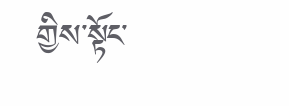གྱིས་སྟོང་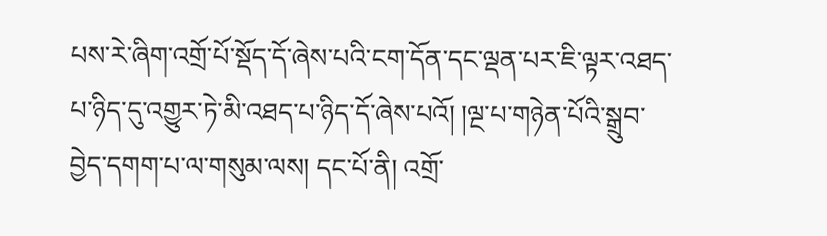པས་རེ་ཞིག་འགྲོ་པོ་སྡོད་དོ་ཞེས་པའི་ངག་དོན་དང་ལྡན་པར་ཇི་ལྟར་འཐད་པ་ཉིད་དུ་འགྱུར་ཏེ་མི་འཐད་པ་ཉིད་དོ་ཞེས་པའོ། །ལྔ་པ་གཉེན་པོའི་སྒྲུབ་བྱེད་དགག་པ་ལ་གསུམ་ལས། དང་པོ་ནི། འགྲོ་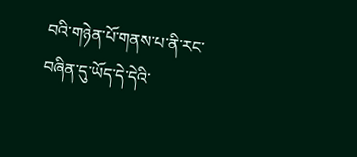བའི་གཉེན་པོ་གནས་པ་ནི་རང་བཞིན་དུ་ཡོད་དེ་དེའི་